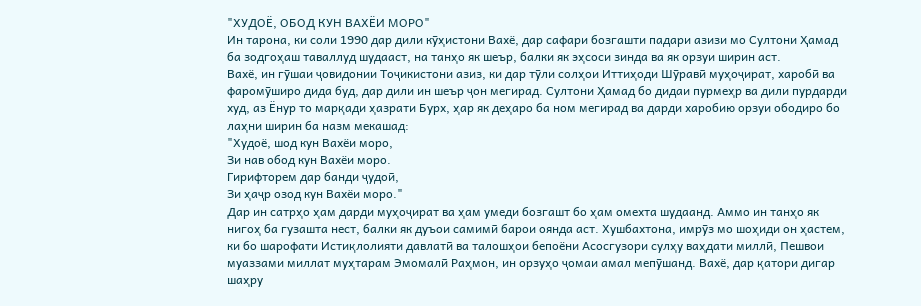"ХУДОЁ, ОБОД КУН ВАХЁИ МОРО"
Ин тарона, ки соли 1990 дар дили кӯҳистони Вахё, дар сафари бозгашти падари азизи мо Султони Ҳамад ба зодгоҳаш таваллуд шудааст, на танҳо як шеър, балки як эҳсоси зинда ва як орзуи ширин аст.
Вахё, ин гӯшаи ҷовидонии Тоҷикистони азиз, ки дар тӯли солҳои Иттиҳоди Шӯравӣ муҳоҷират, харобӣ ва фаромӯширо дида буд, дар дили ин шеър ҷон мегирад. Султони Ҳамад бо дидаи пурмеҳр ва дили пурдарди худ, аз Ёнур то марқади ҳазрати Бурх, ҳар як деҳаро ба ном мегирад ва дарди харобию орзуи ободиро бо лаҳни ширин ба назм мекашад:
"Худоё, шод кун Вахёи моро,
Зи нав обод кун Вахёи моро.
Гирифторем дар банди ҷудоӣ,
Зи ҳаҷр озод кун Вахёи моро."
Дар ин сатрҳо ҳам дарди муҳоҷират ва ҳам умеди бозгашт бо ҳам омехта шудаанд. Аммо ин танҳо як нигоҳ ба гузашта нест, балки як дуъои самимӣ барои оянда аст. Хушбахтона, имрӯз мо шоҳиди он ҳастем, ки бо шарофати Истиқлолияти давлатӣ ва талошҳои бепоёни Асосгузори сулҳу ваҳдати миллӣ, Пешвои муаззами миллат муҳтарам Эмомалӣ Раҳмон, ин орзуҳо ҷомаи амал мепӯшанд. Вахё, дар қатори дигар шаҳру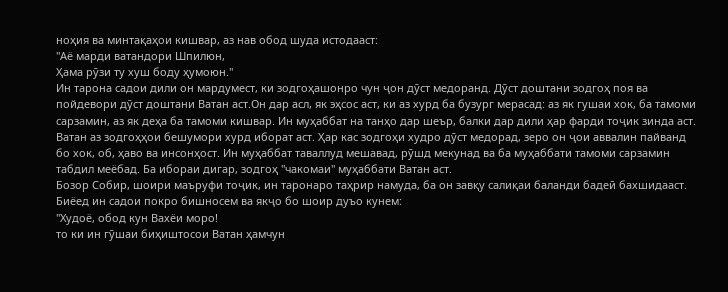ноҳия ва минтақаҳои кишвар, аз нав обод шуда истодааст:
"Аё марди ватандори Шпилюн,
Ҳама рӯзи ту хуш боду ҳумоюн."
Ин тарона садои дили он мардумест, ки зодгоҳашонро чун ҷон дӯст медоранд. Дӯст доштани зодгоҳ поя ва пойдевори дӯст доштани Ватан аст.Он дар асл, як эҳсос аст, ки аз хурд ба бузург мерасад: аз як гушаи хок, ба тамоми сарзамин, аз як деҳа ба тамоми кишвар. Ин муҳаббат на танҳо дар шеър, балки дар дили ҳар фарди тоҷик зинда аст.
Ватан аз зодгоҳҳои бешумори хурд иборат аст. Ҳар кас зодгоҳи худро дӯст медорад, зеро он ҷои аввалин пайванд бо хок, об, ҳаво ва инсонҳост. Ин муҳаббат таваллуд мешавад, рӯшд мекунад ва ба муҳаббати тамоми сарзамин табдил меёбад. Ба ибораи дигар, зодгоҳ "чакомаи" муҳаббати Ватан аст.
Бозор Собир, шоири маъруфи тоҷик, ин таронаро таҳрир намуда, ба он завқу салиқаи баланди бадеӣ бахшидааст. Биёед ин садои покро бишносем ва якҷо бо шоир дуъо кунем:
"Худоё, обод кун Вахёи моро!
то ки ин гӯшаи биҳиштосои Ватан ҳамчун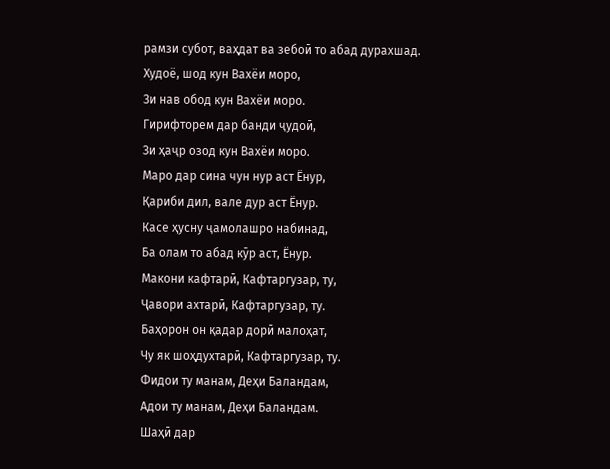рамзи субот, ваҳдат ва зебоӣ то абад дурахшад.
Худоё, шод кун Вахёи моро,
Зи нав обод кун Вахёи моро.
Гирифторем дар банди ҷудоӣ,
Зи ҳаҷр озод кун Вахёи моро.
Маро дар сина чун нур аст Ёнур,
Қариби дил, вале дур аст Ёнур.
Касе ҳусну ҷамолашро набинад,
Ба олам то абад кӯр аст, Ёнур.
Макони кафтарӣ, Кафтаргузар, ту,
Ҷавори ахтарӣ, Кафтаргузар, ту.
Баҳорон он қадар дорӣ малоҳат,
Чу як шоҳдухтарӣ, Кафтаргузар, ту.
Фидои ту манам, Деҳи Баландам,
Адои ту манам, Деҳи Баландам.
Шаҳӣ дар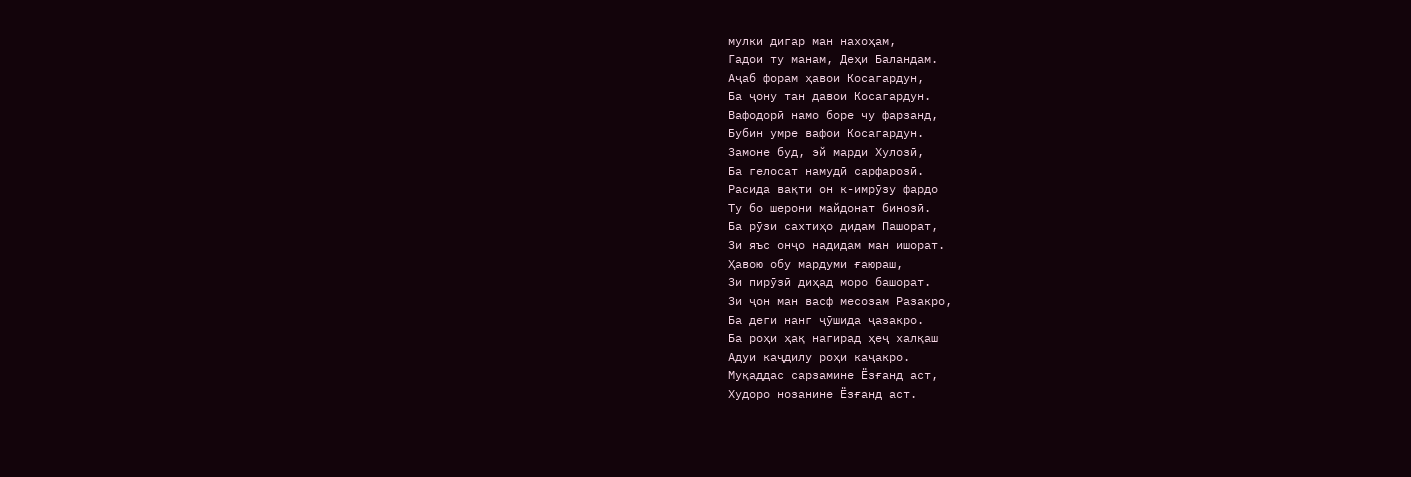мулки дигар ман нахоҳам,
Гадои ту манам, Деҳи Баландам.
Аҷаб форам ҳавои Косагардун,
Ба ҷону тан давои Косагардун.
Вафодорӣ намо боре чу фарзанд,
Бубин умре вафои Косагардун.
Замоне буд, эй марди Хулозӣ,
Ба гелосат намудӣ сарфарозӣ.
Расида вақти он к-имрӯзу фардо
Ту бо шерони майдонат бинозӣ.
Ба рӯзи сахтиҳо дидам Пашорат,
Зи яъс онҷо надидам ман ишорат.
Ҳавою обу мардуми ғаюраш,
Зи пирӯзӣ диҳад моро башорат.
Зи ҷон ман васф месозам Разакро,
Ба деги нанг ҷӯшида ҷазакро.
Ба роҳи ҳақ нагирад ҳеҷ халқаш
Адуи каҷдилу роҳи каҷакро.
Муқаддас сарзамине Ёзғанд аст,
Худоро нозанине Ёзғанд аст.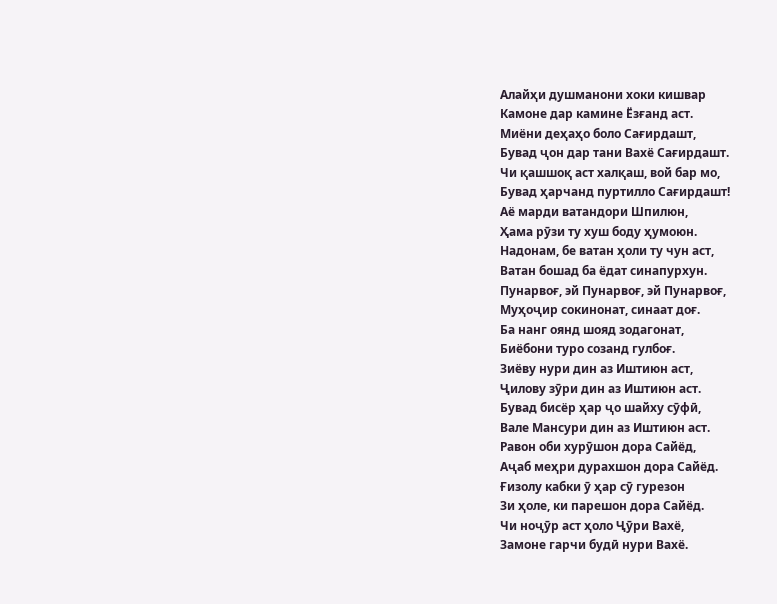Алайҳи душманони хоки кишвар
Камоне дар камине Ёзғанд аст.
Миёни деҳаҳо боло Сағирдашт,
Бувад ҷон дар тани Вахё Сағирдашт.
Чи қашшоқ аст халқаш, вой бар мо,
Бувад ҳарчанд пуртилло Сағирдашт!
Аё марди ватандори Шпилюн,
Ҳама рӯзи ту хуш боду ҳумоюн.
Надонам, бе ватан ҳоли ту чун аст,
Ватан бошад ба ёдат синапурхун.
Пунарвоғ, эй Пунарвоғ, эй Пунарвоғ,
Муҳоҷир сокинонат, синаат доғ.
Ба нанг оянд шояд зодагонат,
Биёбони туро созанд гулбоғ.
Зиёву нури дин аз Иштиюн аст,
Ҷилову зӯри дин аз Иштиюн аст.
Бувад бисёр ҳар ҷо шайху сӯфӣ,
Вале Мансури дин аз Иштиюн аст.
Равон оби хурӯшон дора Сайёд,
Аҷаб меҳри дурахшон дора Сайёд.
Ғизолу кабки ӯ ҳар сӯ гурезон
Зи ҳоле, ки парешон дора Сайёд.
Чи ноҷӯр аст ҳоло Ҷӯри Вахё,
Замоне гарчи будӣ нури Вахё.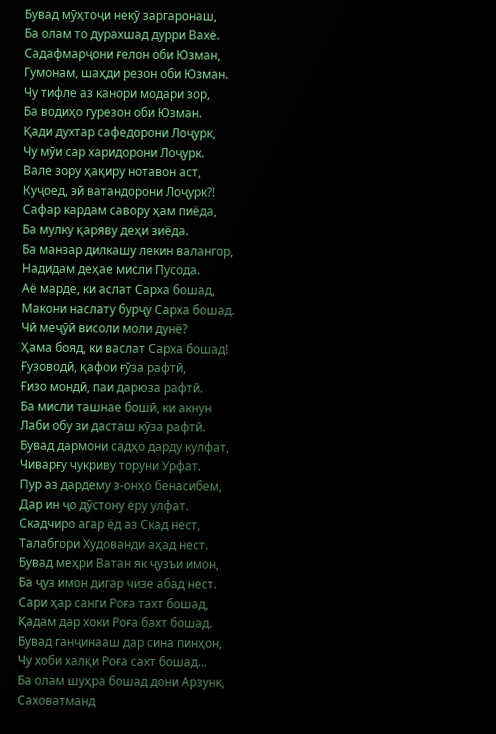Бувад мӯҳтоҷи некӯ заргаронаш,
Ба олам то дурахшад дурри Вахё.
Садафмарҷони ғелон оби Юзман,
Гумонам, шаҳди резон оби Юзман.
Чу тифле аз канори модари зор,
Ба водиҳо гурезон оби Юзман.
Қади духтар сафедорони Лоҷурк,
Чу мӯи сар харидорони Лоҷурк.
Вале зору ҳақиру нотавон аст,
Куҷоед, эй ватандорони Лоҷурк?!
Сафар кардам савору ҳам пиёда,
Ба мулку қаряву деҳи зиёда.
Ба манзар дилкашу лекин валангор,
Надидам деҳае мисли Пусода.
Аё марде, ки аслат Сарха бошад,
Макони наслату бурҷу Сарха бошад.
Чӣ меҷӯӣ висоли моли дунё?
Ҳама бояд, ки васлат Сарха бошад!
Ғузоводӣ, қафои ғӯза рафтӣ,
Ғизо мондӣ, паи дарюза рафтӣ.
Ба мисли ташнае бошӣ, ки акнун
Лаби обу зи дасташ кӯза рафтӣ.
Бувад дармони садҳо дарду кулфат,
Чиварғу чукриву торуни Урфат.
Пур аз дардему з-онҳо бенасибем,
Дар ин ҷо дӯстону ёру улфат.
Скадчиро агар ёд аз Скад нест,
Талабгори Худованди аҳад нест.
Бувад меҳри Ватан як ҷузъи имон,
Ба ҷуз имон дигар чизе абад нест.
Сари ҳар санги Роға тахт бошад,
Қадам дар хоки Роға бахт бошад.
Бувад ганҷинааш дар сина пинҳон,
Чу хоби халқи Роға сахт бошад...
Ба олам шуҳра бошад дони Арзунк,
Саховатманд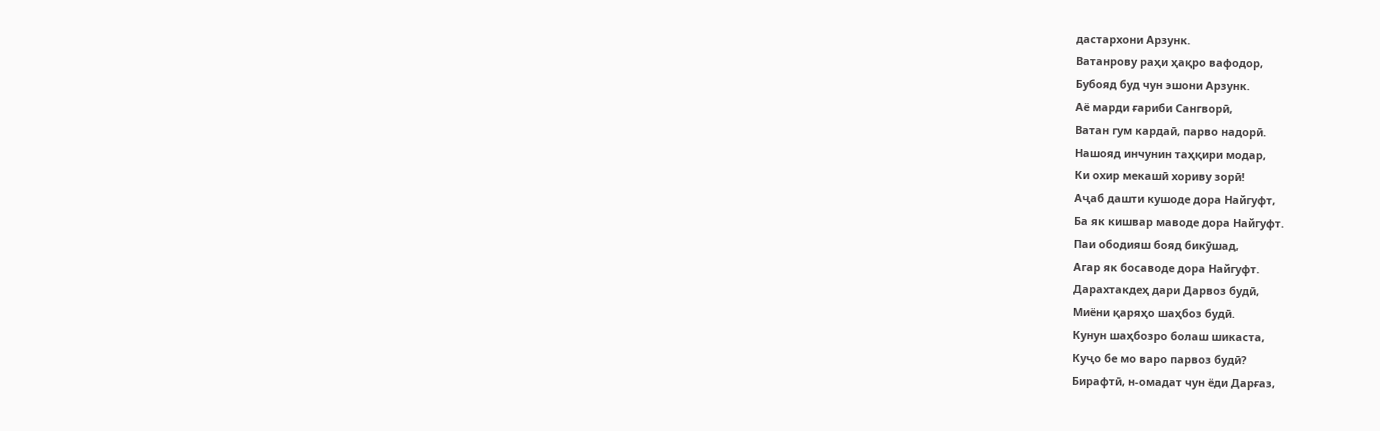дастархони Арзунк.
Ватанрову раҳи ҳақро вафодор,
Бубояд буд чун эшони Арзунк.
Аё марди ғариби Сангворӣ,
Ватан гум кардаӣ, парво надорӣ.
Нашояд инчунин таҳқири модар,
Ки охир мекашӣ хориву зорӣ!
Аҷаб дашти кушоде дора Найгуфт,
Ба як кишвар маводе дора Найгуфт.
Паи ободияш бояд бикӯшад,
Агар як босаводе дора Найгуфт.
Дарахтакдеҳ дари Дарвоз будӣ,
Миёни қаряҳо шаҳбоз будӣ.
Кунун шаҳбозро болаш шикаста,
Куҷо бе мо варо парвоз будӣ?
Бирафтӣ, н-омадат чун ёди Дарғаз,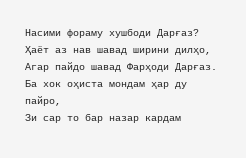Насими фораму хушбоди Дарғаз?
Ҳаёт аз нав шавад ширини дилҳо,
Агар пайдо шавад Фарҳоди Дарғаз.
Ба хок оҳиста мондам ҳар ду пайро,
Зи сар то бар назар кардам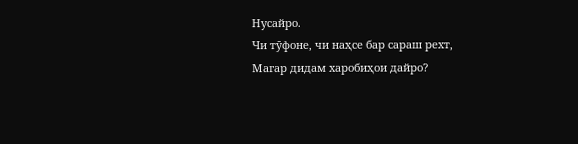Нусайро.
Чи тӯфоне, чи наҳсе бар сараш рехт,
Магар дидам харобиҳои дайро?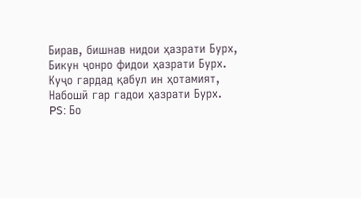Бирав, бишнав нидои ҳазрати Бурх,
Бикун ҷонро фидои ҳазрати Бурх.
Куҷо гардад қабул ин ҳотамият,
Набошӣ гар гадои ҳазрати Бурх.
PS: Бо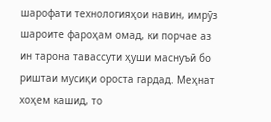шарофати технологияҳои навин, имрӯз шароите фароҳам омад, ки порчае аз ин тарона тавассути ҳуши маснуъӣ бо риштаи мусиқи ороста гардад. Меҳнат хоҳем кашид, то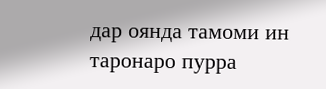дар оянда тамоми ин таронаро пурра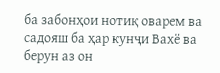ба забонҳои нотиқ оварем ва садояш ба ҳар кунҷи Вахё ва берун аз он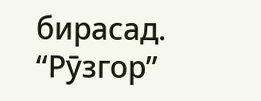бирасад.
“Рӯзгор”